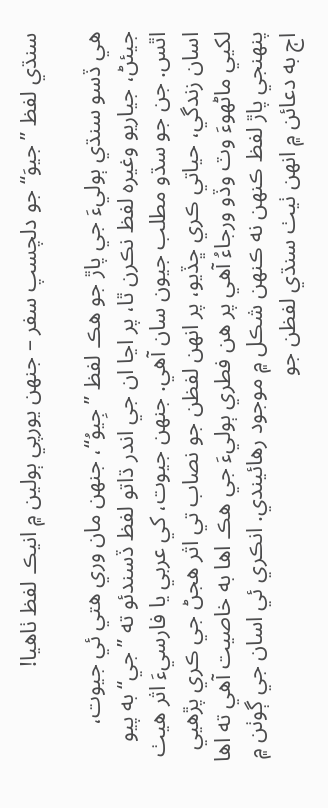سنڌي لفظ ”جيوَ“ جو دلچسپ سفر – جنھن يورپي ٻولين ۾ انيڪ لفظ ٺاھيا!

ھي ڏسو سنڌي ٻوليءَ جي پاڙ جو ھڪ لفظ ”جِيوُ“، جنھن مان وري ھتي ئي جيوت، جيئڻ، جياريو وغيره لفظ نڪرن ٿا، پر اڃا ان جي اندر ڌاتو لفظ ڏسندئو ته ”جي“ به پيو اٿس. جن جو سڌو مطلب جيون سان آھي. جنھن جيوت، کي عربي يا فارسيءَ اثر ھيٺ اسان زندگي، حياتي ڪري ڇڏيو، پر انھن لفظن جو نصاب تي اثر ھجڻ جي ڪري پڙھيي لکيي ماڻھوءَ وٽ وڏو ورجاءُ آھي پر ھن فطري ٻوليءَ جي ھڪ اھا به خاصيت آھي ته اھا پنھنجي پاڙ لفظ ڪنھن نه ڪنھن شڪل ۾ موجود رھائيندي. انڪري ئي اسان جي ڳوٺن ۾ اڄ به دعائن ۾ انھن ٺيٺ سنڌي لفظن جو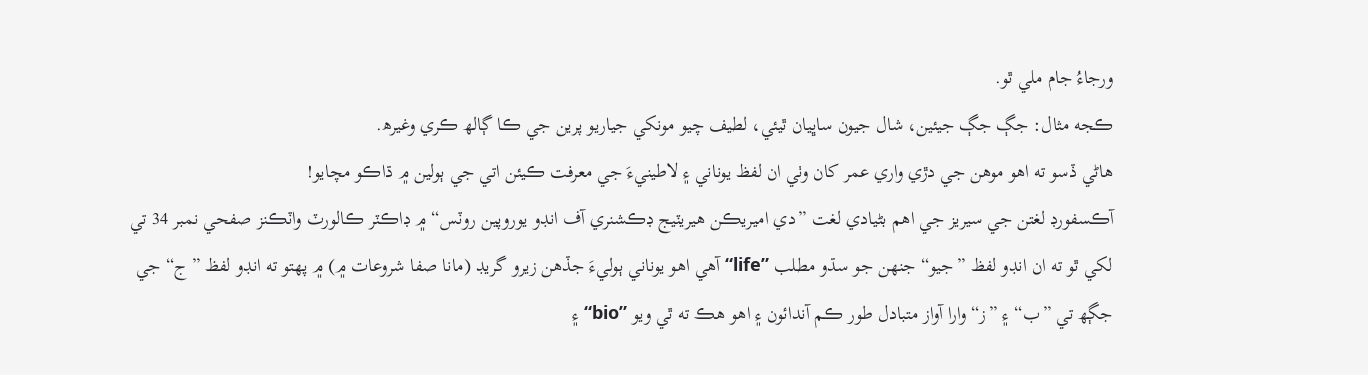ورجاءُ جام ملي ٿو.
ڪجه مثال: جڳ جڳ جيئين، شال جيون ساڀيان ٿيئي، لطيف چيو مونکي جياريو پرين جي ڪا ڳالھ ڪري وغيرھ.
ھاڻي ڏسو ته اھو موھن جي دڙي واري عمر کان وٺي ان لفظ يوناني ۽ لاطينيءَ جي معرفت ڪيئن اتي جي ٻولين ۾ ڌاڪو مچايو!
آڪسفورڊ لغتن جي سيريز جي اھم بڻيادي لغت ”دي اميريڪن ھيريٽيج ڊڪشنري آف انڊو يوروپين روٽس“ ۾ ڊاڪٽر ڪالورٽ واٽڪنز صفحي نمبر 34 تي لکي ٿو ته ان انڊو لفظ ”جيو“ جنھن جو سڌو مطلب ”life“ آھي اھو يوناني ٻوليءَ جڏھن زيرو گريڊ (مانا صفا شروعات ۾) ۾ پھتو ته انڊو لفظ ”ج“ جي جڳھ تي ”ب“ ۽ ”ز“ وارا آواز متبادل طور ڪم آندائون ۽ اھو ھڪ ته ٿي ويو ”bio“ ۽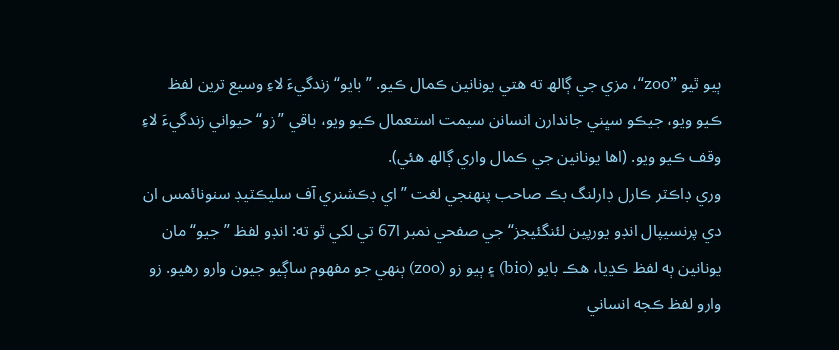ٻيو ٿيو ”zoo“، مزي جي ڳالھ ته ھتي يونانين ڪمال ڪيو. ”بايو“ زندگيءَ لاءِ وسيع ترين لفظ ڪيو ويو، جيڪو سڀني جاندارن انسانن سيمت استعمال ڪيو ويو، باقي ”زو“ حيواني زندگيءَ لاءِ وقف ڪيو ويو. (اھا يونانين جي ڪمال واري ڳالھ ھئي).
وري ڊاڪٽر ڪارل ڊارلنگ بڪ صاحب پنھنجي لغت ”اي ڊڪشنري آف سليڪٽيڊ سنونائمس ان دي پرنسيپال انڊو يورپين لئنگئيجز“ جي صفحي نمبر ا67 تي لکي ٿو ته: انڊو لفظ ”جيو“ مان يونانين ٻه لفظ ڪڍيا، ھڪ بايو (bio) ۽ ٻيو زو (zoo) ٻنھي جو مفھوم ساڳيو جيون وارو رھيو. زو وارو لفظ ڪجه انساني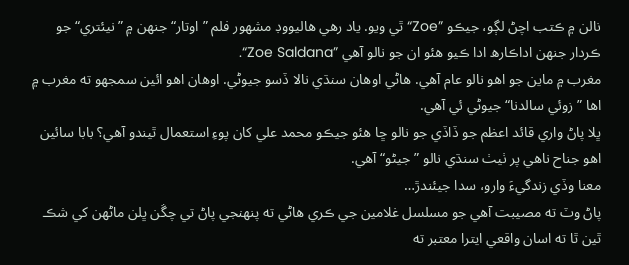نالن ۾ ڪتب اچڻ لڳو، جيڪو ”Zoe“ ٿي ويو. ياد رھي ھاليووڊ مشھور فلم ”اوتار“ جنھن ۾ ”نيئتري“ جو ڪردار جنھن اداڪارھ ادا ڪيو ھئو ان جو نالو آھي ”Zoe Saldana“.
مغرب ۾ ماين جو اھو نالو عام آھي. ھاڻي اوھان سنڌي نالا ڏسو جيوڻي. اوھان اھو ائين سمجهو ته مغرب ۾ اھا ”زوئي سالدنا“ جيوڻي ئي آھي.
ڀلا پاڻ واري قائد اعظم جو ڏاڏي جو نالو ڇا ھئو جيڪو محمد علي کان پوءِ استعمال ٿيندو آھي؟ بابا سائين اھو جناح ناھي پر ٺيٺ سنڌي نالو ”جيڻو“ آھي.
معنا وڏي زندگيءَ وارو، سدا جيئندڙ…
پاڻ وٽ ته مصيبت آھي جو مسلسل غلامين جي ڪري ھاڻي ته پنھنجي پاڻ تي چڱن ڀلن ماڻھن کي شڪ ٿين ٿا ته اسان واقعي ايترا معتبر ته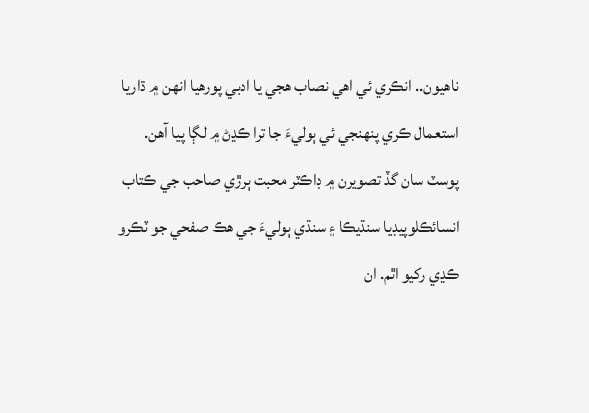ناھيون.. انڪري ئي اھي نصاب ھجي يا ادبي پورھيا انھن ۾ ڌاريا استعمال ڪري پنھنجي ئي ٻوليءَ جا ترا ڪڍڻ ۾ لڳا پيا آھن.
پوسٽ سان گڏ تصويرن ۾ ڊاڪٽر محبت ٻرڙي صاحب جي ڪتاب انسائڪلوپيڊيا سنڌيڪا ۽ سنڌي ٻوليءَ جي ھڪ صفحي جو ٽڪرو ڪڍي رکيو اٿم. ان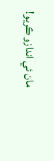مان ئي اندازو ڪريو!